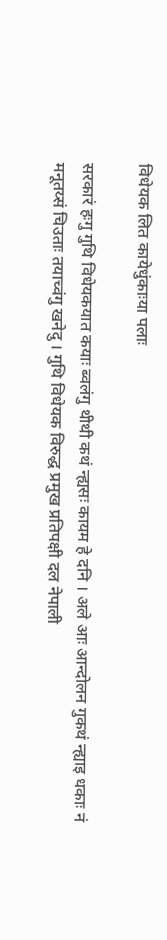विधेयक लित कायेधुंकाःया पलाः

सरकारं हःगु गुथि विधेयकयात कयाः ब्वलंगु थीथी कथं न्ह्यसः कायम हे दनि । अले आः आन्दोलन गुकथं न्ह्याइ धकाः नं मनूतय्सं चिउताः तयाच्वंगु खनेदु । गुथि विधेयक विरुद्ध प्रमुख प्रतिपक्षी दल नेपाली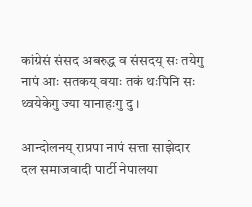कांग्रेसं संसद अबरुद्ध व संसदय् सः तयेगु नापं आः सतकय् वयाः तकं थःपिनि सः थ्वयेकेगु ज्या यानाहःगु दु ।

आन्दोलनय् राप्रपा नापं सत्ता साझेदार दल समाजवादी पार्टी नेपालया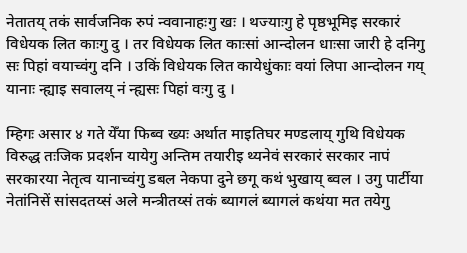नेतातय् तकं सार्वजनिक रुपं न्ववानाहःगु खः । थज्याःगु हे पृष्ठभूमिइ सरकारं विधेयक लित काःगु दु । तर विधेयक लित काःसां आन्दोलन धाःसा जारी हे दनिगु सः पिहां वयाच्वंगु दनि । उकिं विधेयक लित कायेधुंकाः वयां लिपा आन्दोलन गय् यानाः न्ह्याइ सवालय् नं न्ह्यसः पिहां वःगु दु ।

म्हिगः असार ४ गते येँया फिब्व ख्यः अर्थात माइतिघर मण्डलाय् गुथि विधेयक विरुद्ध तःजिक प्रदर्शन यायेगु अन्तिम तयारीइ थ्यनेवं सरकारं सरकार नापं सरकारया नेतृत्व यानाच्वंगु डबल नेकपा दुने छगू कथं भुखाय् ब्वल । उगु पार्टीया नेतांनिसें सांसदतय्सं अले मन्त्रीतय्सं तकं ब्यागलं ब्यागलं कथंया मत तयेगु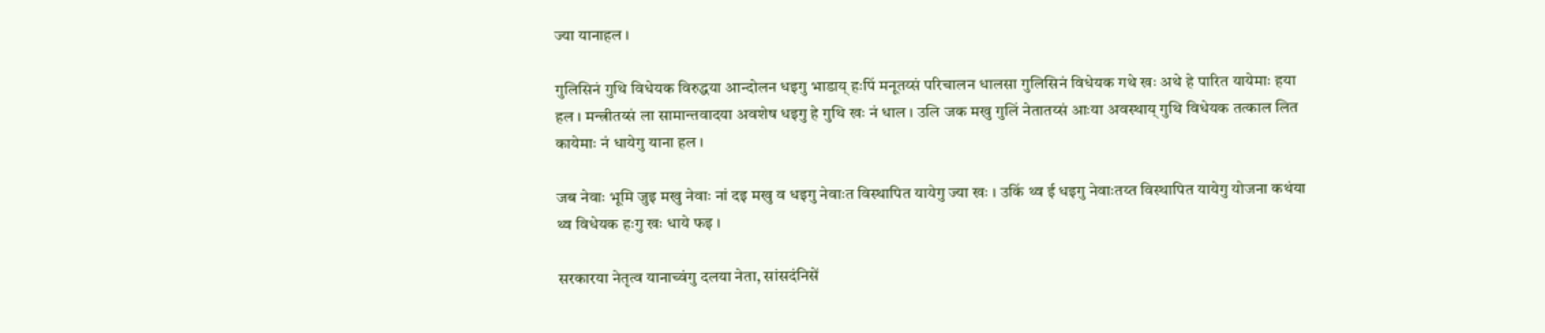ज्या यानाहल ।

गुलिसिनं गुथि विधेयक विरुद्धया आन्दोलन धइगु भाडाय् हःपिं मनूतय्सं परिचालन धालसा गुलिसिनं विधेयक गथे खः अथे हे पारित यायेमाः हया हल । मन्त्रीतय्सं ला सामान्तवादया अवशेष धइगु हे गुथि खः नं धाल । उलि जक मखु गुलिं नेतातय्सं आःया अवस्थाय् गुथि विधेयक तत्काल लित कायेमाः नं धायेगु याना हल ।

जब नेवाः भूमि जुइ मखु नेवाः नां दइ मखु व धइगु नेवाःत विस्थापित यायेगु ज्या खः । उकिं थ्व ई धइगु नेवाःतय्त विस्थापित यायेगु योजना कथंया थ्व विधेयक हःगु खः धाये फइ ।

सरकारया नेतृत्व यानाच्वंगु दलया नेता, सांसदंनिसें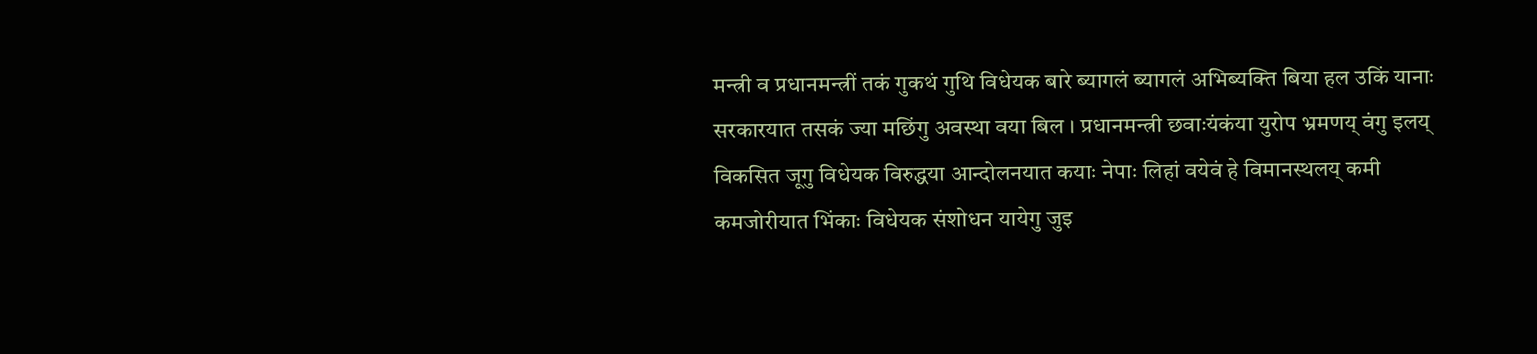मन्त्री व प्रधानमन्त्रीं तकं गुकथं गुथि विधेयक बारे ब्यागलं ब्यागलं अभिब्यक्ति बिया हल उकिं यानाः सरकारयात तसकं ज्या मछिंगु अवस्था वया बिल । प्रधानमन्त्री छवाःयंकंया युरोप भ्रमणय् वंगु इलय् विकसित जूगु विधेयक विरुद्धया आन्दोलनयात कयाः नेपाः लिहां वयेवं हे विमानस्थलय् कमी कमजोरीयात भिंकाः विधेयक संशोधन यायेगु जुइ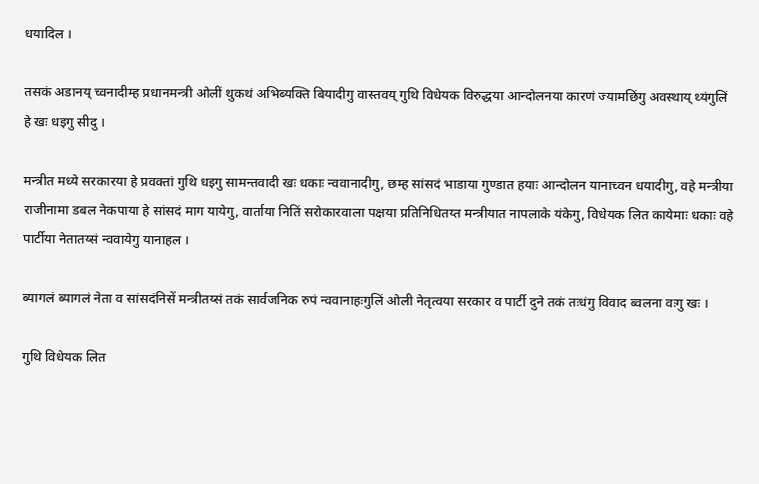धयादिल ।

तसकं अडानय् च्वनादीम्ह प्रधानमन्त्री ओलीं थुकथं अभिब्यक्ति बियादीगु वास्तवय् गुथि विधेयक विरुद्धया आन्दोलनया कारणं ज्यामछिंगु अवस्थाय् थ्यंगुलिं हे खः धइगु सीदु ।

मन्त्रीत मध्ये सरकारया हे प्रवक्तां गुथि धइगु सामन्तवादी खः धकाः न्ववानादीगु, छम्ह सांसदं भाडाया गुण्डात हयाः आन्दोलन यानाच्वन धयादीगु, वहे मन्त्रीया राजीनामा डबल नेकपाया हे सांसदं माग यायेगु, वार्ताया नितिं सरोकारवाला पक्षया प्रतिनिधितय्त मन्त्रीयात नापलाके यंकेगु, विधेयक लित कायेमाः धकाः वहे पार्टीया नेतातय्सं न्ववायेगु यानाहल ।

ब्यागलं ब्यागलं नेता व सांसदंनिसें मन्त्रीतय्सं तकं सार्वजनिक रुपं न्ववानाहःगुलिं ओली नेतृत्वया सरकार व पार्टी दुने तकं तःधंगु विवाद ब्वलना वःगु खः ।

गुथि विधेयक लित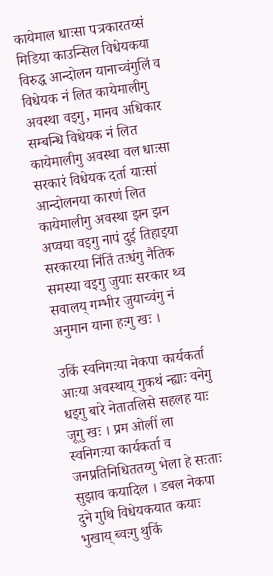कायेमाल धाःसा पत्रकारतय्सं मिडिया काउन्सिल विधेयकया विरुद्ध आन्दोलन यानाच्वंगुलिं व विधेयक नं लित कायेमालीगु अवस्था वइगु, मानव अधिकार सम्बन्धि विधेयक नं लित कायेमालीगु अवस्था वल धाःसा सरकारं विधेयक दर्ता याःसां आन्दोलनया कारणं लित कायेमालीगु अवस्था झन झन अप्वया वइगु नापं दुई तिहाइया सरकारया निंतिं तःधंगु नैतिक समस्या वइगु जुयाः सरकार थ्व सवालय् गम्भीर जुयाच्वंगु नं अनुमान याना हःगु खः ।

उकिं स्वनिगःया नेकपा कार्यकर्ता आःया अवस्थाय् गुकथं न्ह्याः वनेगु धइगु बारे नेतातलिसे सहलह याः जूगु खः । प्रम ओलीं ला स्वनिगःया कार्यकर्ता व जनप्रतिनिधिततय्गु भेला हे सःताः सुझाव कयादिल । डबल नेकपा दुने गुथि विधेयकयात कयाः भुखाय् ब्वःगु थुकिं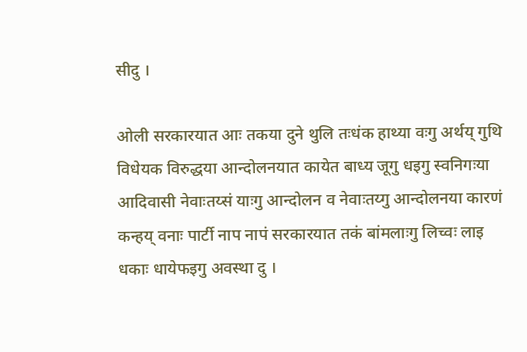सीदु ।

ओली सरकारयात आः तकया दुने थुलि तःधंक हाथ्या वःगु अर्थय् गुथि विधेयक विरुद्धया आन्दोलनयात कायेत बाध्य जूगु धइगु स्वनिगःया आदिवासी नेवाःतय्सं याःगु आन्दोलन व नेवाःतय्गु आन्दोलनया कारणं कन्हय् वनाः पार्टी नाप नापं सरकारयात तकं बांमलाःगु लिच्वः लाइ धकाः धायेफइगु अवस्था दु ।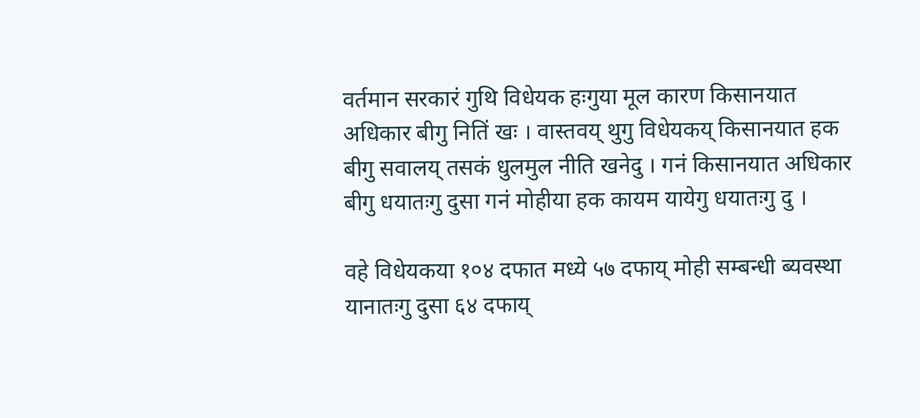वर्तमान सरकारं गुथि विधेयक हःगुया मूल कारण किसानयात अधिकार बीगु नितिं खः । वास्तवय् थुगु विधेयकय् किसानयात हक बीगु सवालय् तसकं धुलमुल नीति खनेदु । गनं किसानयात अधिकार बीगु धयातःगु दुसा गनं मोहीया हक कायम यायेगु धयातःगु दु ।

वहे विधेयकया १०४ दफात मध्ये ५७ दफाय् मोही सम्बन्धी ब्यवस्था यानातःगु दुसा ६४ दफाय्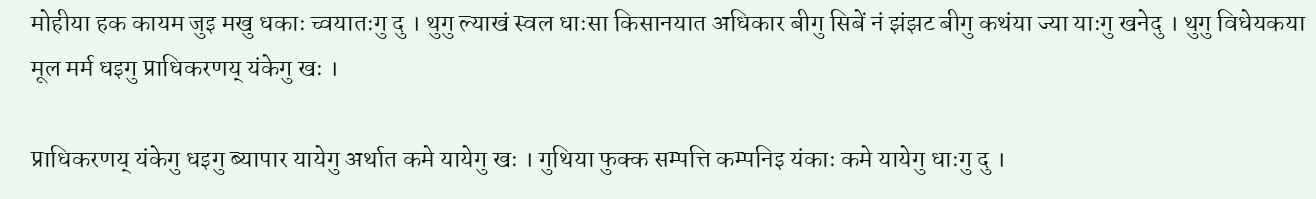मोहीया हक कायम जुइ मखु धकाः च्वयातःगु दु । थुगु ल्याखं स्वल धाःसा किसानयात अधिकार बीगु सिबें नं झंझट बीगु कथंया ज्या याःगु खनेदु । थुगु विधेयकया मूल मर्म धइगु प्राधिकरणय् यंकेगु खः ।

प्राधिकरणय् यंकेगु धइगु ब्यापार यायेगु अर्थात कमे यायेगु खः । गुथिया फुक्क सम्पत्ति कम्पनिइ यंकाः कमे यायेगु धाःगु दु ।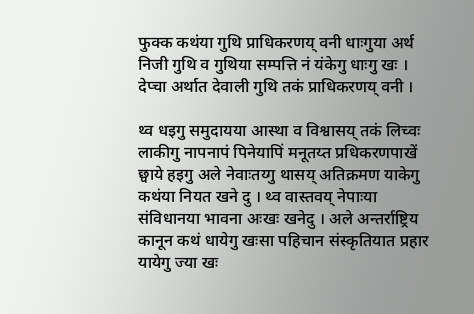फुक्क कथंया गुथि प्राधिकरणय् वनी धाःगुया अर्थ निजी गुथि व गुथिया सम्पत्ति नं यंकेगु धाःगु खः । देप्चा अर्थात देवाली गुथि तकं प्राधिकरणय् वनी ।

थ्व धइगु समुदायया आस्था व विश्वासय् तकं लिच्वः लाकीगु नापनापं पिनेयापिं मनूतय्त प्रधिकरणपाखें छ्वाये हइगु अले नेवाःतय्गु थासय् अतिक्रमण याकेगु कथंया नियत खने दु । थ्व वास्तवय् नेपाःया संविधानया भावना अःखः खनेदु । अले अन्तर्राष्ट्रिय कानून कथं धायेगु खःसा पहिचान संस्कृतियात प्रहार यायेगु ज्या खः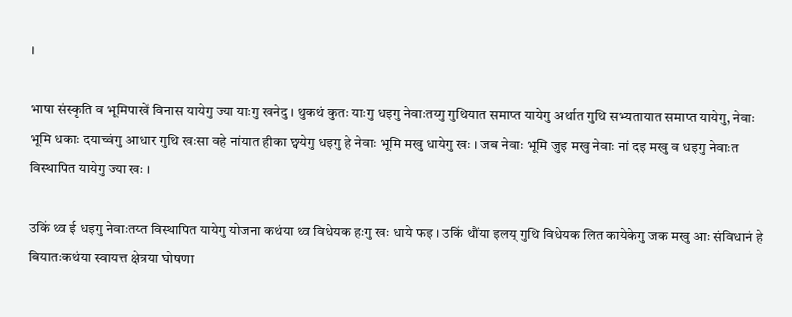।

भाषा संस्कृति व भूमिपाखें विनास यायेगु ज्या याःगु खनेदु । थुकथं कुतः याःगु धइगु नेवाःतय्गु गुथियात समाप्त यायेगु अर्थात गुथि सभ्यतायात समाप्त यायेगु, नेवाः भूमि धकाः दयाच्वंगु आधार गुथि खःसा वहे नांयात हीका छ्वयेगु धइगु हे नेवाः भूमि मखु धायेगु खः । जब नेवाः भूमि जुइ मखु नेवाः नां दइ मखु व धइगु नेवाःत विस्थापित यायेगु ज्या खः ।

उकिं थ्व ई धइगु नेवाःतय्त विस्थापित यायेगु योजना कथंया थ्व विधेयक हःगु खः धाये फइ । उकिं थौंया इलय् गुथि विधेयक लित कायेकेगु जक मखु आः संविधानं हे बियातःकथंया स्वायत्त क्षेत्रया घोषणा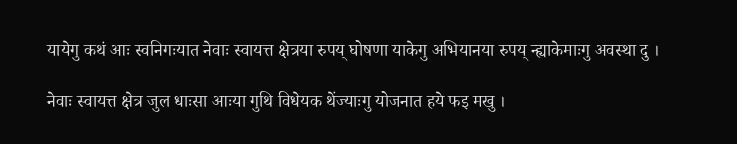यायेगु कथं आः स्वनिगःयात नेवाः स्वायत्त क्षेत्रया रुपय् घोषणा याकेगु अभियानया रुपय् न्ह्याकेमाःगु अवस्था दु ।

नेवाः स्वायत्त क्षेत्र जुल धाःसा आःया गुथि विधेयक थेंज्याःगु योजनात हये फइ मखु ।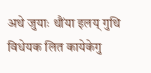अथे जुयाः थौंया इलय् गुथि विधेयक लित कायेकेगु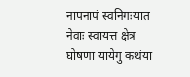नापनापं स्वनिगःयात नेवाः स्वायत्त क्षेत्र घोषणा यायेगु कथंया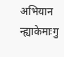अभियान न्ह्याकेमाःगु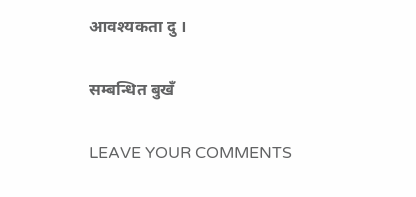आवश्यकता दु ।

सम्बन्धित बुखँ

LEAVE YOUR COMMENTS